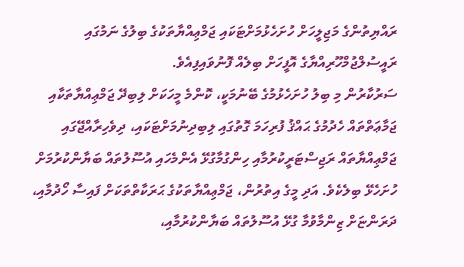ރައްޔިތުންގެ މަޖިލީހަށް ހުށަހެޅުމަށްޓަކައި ޖަމްޢިއްޔާތަކުގެ ބިލުގެ ނަމުގައި ރައީސުލްޖުމްހޫރިއްޔާގެ އޮފީހަށް ބިލެއް ފޮނުވައިފިއެވެ.
ސަރުކާރުން މި ބިލު ހުށަހެޅުމުގެ ބޭނުމަކީ، ކޮންމެ މީހަކަށް ލިބިދޭ ޖަމްޢިއްޔާތަކާއި ޖަމާޢަތްތައް ހެދުމުގެ ޙައްޤު ފުރިހަމަ ގޮތުގައި ލިބިދިނުމަށްޓަކައި، ދިވެހިރާއްޖޭގައި ޖަމްޢިއްޔާތައް ރަޖިސްޓަރީކުރުމާއި ހިންގުމާގުޅޭ އެންމެހައި އުސޫލުތައް ބަޔާންކުރުމަށް ހުށަހެޅޭ ބިލެކެވެ. އަދި މީގެ އިތުރުން، ޖަމްޢިއްޔާތަކުގެ ޙަރަކާތްތަކަށް ފައިސާ ހޯދުމާއި، ދަރަންޏަށް ޒިންމާވުމާ ގުޅޭ އުސޫލުތައް ބަޔާންކުރުމާއި،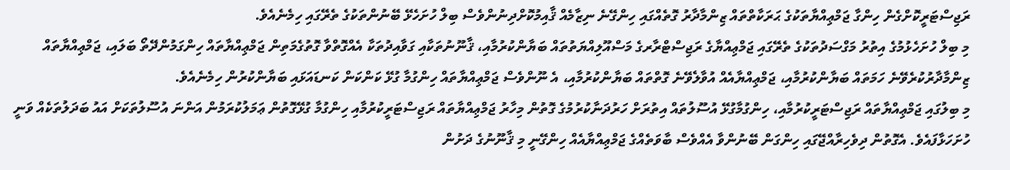ރަޖިސްޓަރީކޮށްގެން ހިންގާ ޖަމްޢިއްޔާތަކުގެ ޙަރަކާތްތައް ޒިންމާދާރު ގޮތެއްގައި ހިންގޭނެ ނިޒާމެއް ޤާއިމުކޮށްދިނުންވެސް ބިލް ހުށަހެޅޭ ބޭނުންތަކުގެ ތެރޭގައި ހިމެނެއެވެ.
މި ބިލް ހުށަހެޅުމުގެ އިތުރު މަގްސަދުތަކުގެ ތެރޭގައި ޖަމްޢިއްޔާގެ ރަޖިސްޓްރާރގެ މަސްއޫލިއްޔަތުތައް ބަޔާންކުރުމާއި، ޤާނޫނުތަކާއި ގަވާއިދުތަކާ އެއްގޮތްވާ ގޮތުގެމަތިން ޖަމްޢިއްޔާތައް ހިންގަމުންދޭތޯ ބަލައި، ޖަމްޢިއްޔާތައް ޒިންމާދާރުކުރެވޭނެ ހަމަތައް ބަޔާންކުރުމާއި، ޖަމްޢިއްޔާއެއް އުވާލެވޭނެ ގޮތްތައް ބަޔާންކުރުމާއި، އެ ނޫންވެސް ޖަމްޢިއްޔާތައް ހިންގުމާ ގުޅޭ ކަންކަން ކަނޑައަޅައި ބަޔާންކުރުން ހިމެނެއެވެ.
މި ބިލުގައި ޖަމްޢިއްޔާތައް ރަޖިސްޓަރީކުރުމާއި، ހިންގުމާގުޅޭ އުސޫލުތައް އިތުރަށް ހަރުދަނާކުރުމުގެ ގޮތުން މިހާރު ޖަމްޢިއްޔާތައް ރަޖިސްޓަރީކުރުމާއި ހިންގުމާ ގުޅޭގޮތުން ޢަމަލުކުރަމުން އަންނަ އުސޫލުތަކަށް އައު ބަދަލުތަކެއް ވަނީ ހުށަހަޅާފައެވެ. އެގޮތުން ދިވެހިރާއްޖޭގައި ހިންގަން ބޭނުންވާ އެއްވެސް ބާވަތެއްގެ ޖަމްޢިއްޔާއެއް ހިންގޭނީ މި ޤާނޫނުގެ ދަށުން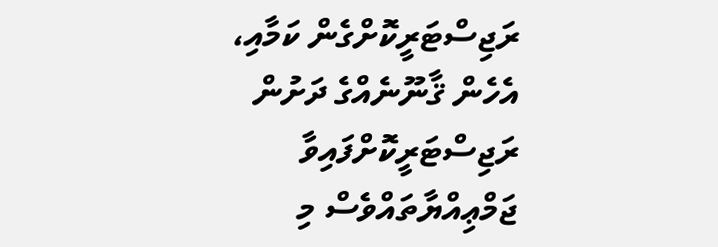ރަޖިސްޓަރީކޮށްގެން ކަމާއި، އެހެން ޤާނޫނެއްގެ ދަށުން ރަޖިސްޓަރީކޮށްފައިވާ ޖަމްޢިއްޔާތައްވެސް މި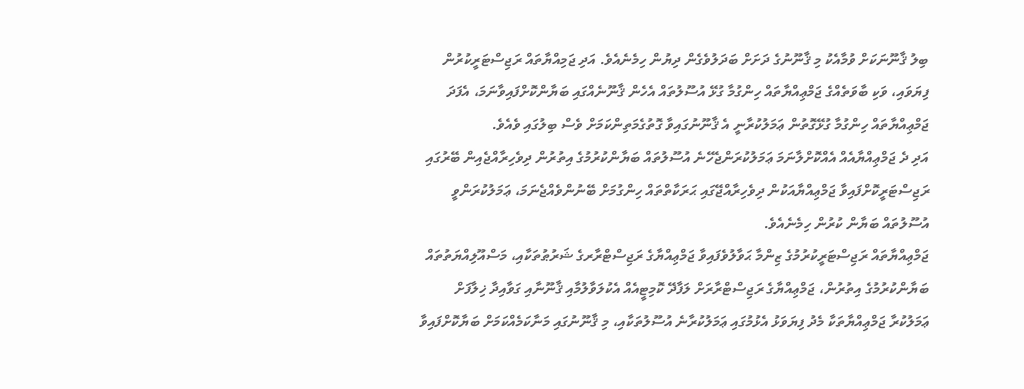ބިލު ޤާނޫނަކަށް ވުމާއެކު މި ޤާނޫނުގެ ދަށަށް ބަދަލުވެގެން ދިޔުން ހިމެނެއެވެ. އަދި ޖަމިއްޔާތައް ރަޖިސްޓަރީކުރުން ފިޔަވައި، ވަކި ބާވަތެއްގެ ޖަމްޢިއްޔާތައް ހިންގުމާ ގުޅޭ އުސޫލުތައް އެހެން ޤާނޫނެއްގައި ބަޔާންކޮށްފައިވާނަމަ، އެފަދަ ޖަމްޢިއްޔާތައް ހިންގުމާ ގުޅޭގޮތުން ޢަމަލުކުރާނީ އެ ޤާނޫނުގައިވާ ގޮތުގެމަތިންކަމަށް ވެސް ބިލުގައި ވެއެވެ.
އަދި ދެ ޖަމްޢިއްޔާއެއް އެއްކޮށްލާނަމަ ޢަމަލުކުރަންޖެހޭނެ އުސޫލުތައް ބަޔާންކުރުމުގެ އިތުރުން ދިވެހިރާއްޖެއިން ބޭރުގައި ރަޖިސްޓަރީކޮށްފައިވާ ޖަމްޢިއްޔާއަކުން ދިވެހިރާއްޖޭގައި ޙަރަކާތްތައް ހިންގުމަށް ބޭނުންވެއްޖެނަމަ، ޢަމަލުކުރަންވީ އުސޫލުތައް ބަޔާން ކުރުން ހިމެނެއެވެ.
ޖަމްޢިއްޔާތައް ރަޖިސްޓަރީކުރުމުގެ ޒިންމާ ޙަވާލުވެފައިވާ ޖަމްޢިއްޔާގެ ރަޖިސްޓްރާރގެ ޝަރުޠުތަކާއި، މަސްއޫލިއްޔަތުތައް ބަޔާންކުރުމުގެ އިތުރުން، ޖަމްޢިއްޔާގެ ރަޖިސްޓްރާރަށް ލަފާދޭ ކޮމިޓީއެއް އެކުލަވާލުމާއި ޤާނޫނާއި ގަވާއިދާ ޚިލާފަށް ޢަމަލުކުރާ ޖަމްޢިއްޔާތަކާ މެދު ފިޔަވަޅު އެޅުމުގައި ޢަމަލުކުރާނެ އުސޫލުތަކާއި، މި ޤާނޫނުގައި މަނާކަމެއްކަމަށް ބަޔާކޮށްފައިވާ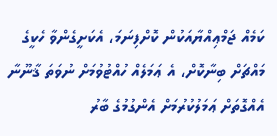ކަމެއް ޖަމްޢިއްޔާއަކުން ކޮށްފިނަމަ، އެކަށީގެންވާ ހެކީގެ މައްޗަށް ބިނާކޮށް، އެ ޢަމަލެއް ހުއްޓުވުމަށް ނުވަތަ ޤާނޫނާ އެއްގޮތަށް ޢަމަލުކުރުމަށް އެންގުމުގެ ބާރު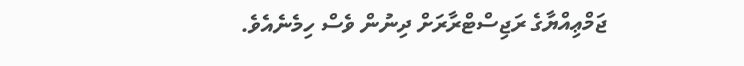ޖަމްޢިއްޔާގެ ރަޖިސްޓްރާރަށް ދިނުން ވެސް ހިމެނެއެވެ.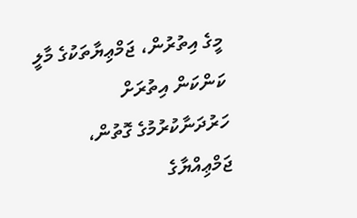މީގެ އިތުރުން، ޖަމްޢިޔާތަކުގެ މާލީ ކަންކަން އިތުރަށް ހަރުދަނާކުރުމުގެ ގޮތުން، ޖަމްޢިއްޔާގެ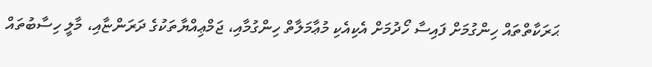ޙަރަކާތްތައް ހިންގުމަށް ފައިސާ ހޯދުމަށް އެކިއެކި މުޢާމަލާތް ހިންގުމާއި، ޖަމްޢިއްޔާތަކުގެ ދަރަންޏާއި، މާލީ ހިސާބުތައް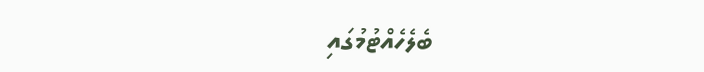ބެލެހެއްޓުމުގައި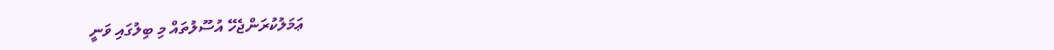ޢަމަލުކުރަންޖެހޭ އުސޫލުތައް މި ބިލުގައި ވަނީ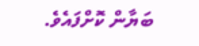ބަޔާން ކޮށްފައެވެ.